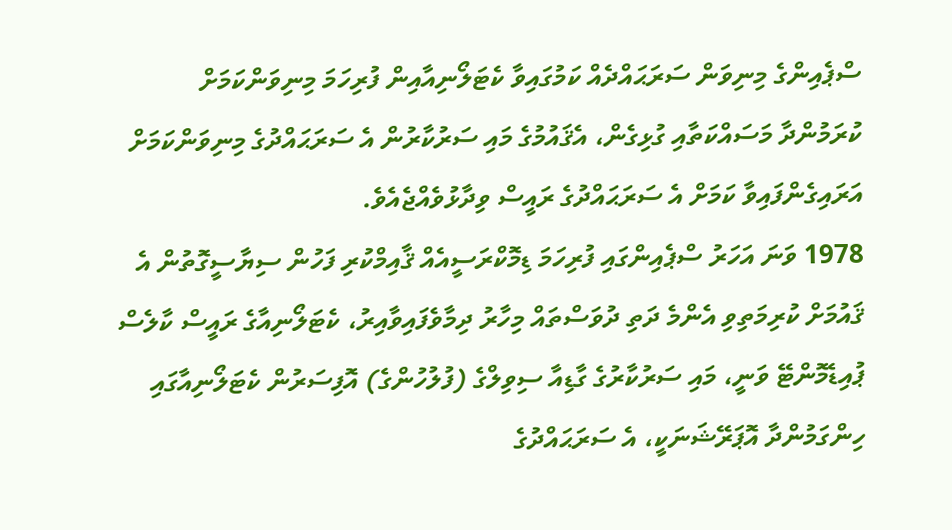ސްޕެއިންގެ މިނިވަން ސަރަޙައްދެއް ކަމުގައިވާ ކެޓަލޯނިއާއިން ފުރިހަމަ މިނިވަންކަމަށް ކުރަމުންދާ މަސައްކަތާއި ގުޅިގެން، އެޤައުމުގެ މައި ސަރުކާރުން އެ ސަރަޙައްދުގެ މިނިވަންކަމަށް އަރައިގެންފައިވާ ކަމަށް އެ ސަރަޙައްދުގެ ރައީސް ވިދާޅުވެއްޖެއެވެ.
1978 ވަނަ އަހަރު ސްޕެއިންގައި ފުރިހަމަ ޑިމޮކްރަސީއެއް ޤާއިމްކުރި ފަހުން ސިޔާސީގޮތުން އެ ޤައުމަށް ކުރިމަތިވި އެންމެ ދަތި ދުވަސްތައް މިހާރު ދިމާވެފައިވާއިރު، ކެޓަލޯނިއާގެ ރައީސް ކާލެސް ޕުއިޑެމޮންޓޭ ވަނީ، މައި ސަރުކާރުގެ ގާޑިއާ ސިވިލްގެ (ފުލުހުންގެ) އޮފިސަރުން ކެޓަލޯނިއާގައި ހިންގަމުންދާ އޮޕަރޭޝަނަކީ، އެ ސަރަޙައްދުގެ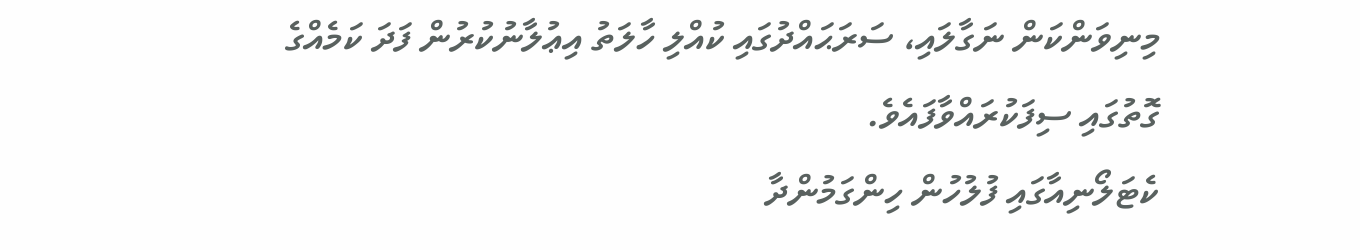މިނިވަންކަން ނަގާލައި، ސަރަޙައްދުގައި ކުއްލި ހާލަތު އިޢުލާނުކުރުން ފަދަ ކަމެއްގެ ގޮތުގައި ސިފަކުރައްވާފައެވެ.
ކެޓަލޯނިއާގައި ފުލުހުން ހިންގަމުންދާ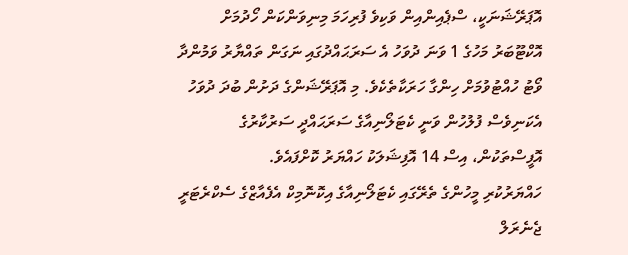އޮޕަރޭޝަނަކީ، ސްޕެއިންއިން ވަކިވެ ފުރިހަމަ މިނިވަންކަން ހޯދުމަށް އޮކްޓޫބަރު މަހުގެ 1 ވަނަ ދުވަހު އެ ސަރަޙައްދުގައި ނަގަން ތައްޔާރު ވަމުންދާ ވޯޓު ހުއްޓުވުމަށް ހިންގާ ހަރަކާތެކެވެ. މި އޮޕަރޭޝަންގެ ދަށުން ބުދަ ދުވަހު އެކަނިވެސް ފުލުހުން ވަނީ ކެޓަލޯނިއާގެ ސަރަޙައްދީ ސަރުކާރުގެ އޮފީސްތަކުން، އިސް 14 އޮފިޝަލަކު ހައްޔަރު ކޮށްފައެވެ.
ހައްޔަރުކުރި މީހުންގެ ތެރޭގައި ކެޓަލޯނިއާގެ އިކޮނޮމިކް އެފެއާޒްގެ ސެކްރެޓަރީ ޖެނެރަލް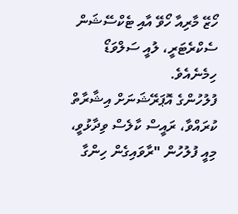ހޯޒޭ މާރިއާ ހޯވޭ އާއި ޓެކްސޭޝަން ސެކްރެޓަރީ، ލުއީ ސަލްވަޑޯ ހިމެނެއެވެ.
ފުލުހުންގެ އޮޕަރޭޝަނަށް އިޝާރާތް ކުރައްވާ، ރައީސް ކާލެސް ވިދާޅުވީ، މިއީ ފުލުހުން "ރާވައިގެން ހިންގާ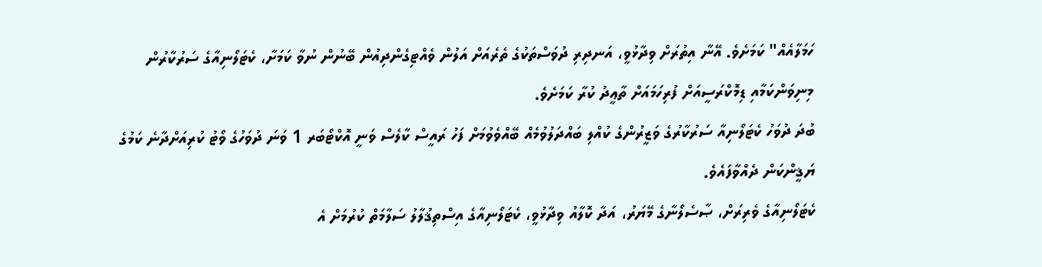ހަމަލާއެއް" ކަމަށެވެ. އޭނާ އިތުރަށް ވިދާޅުވީ، އަނދިރި ދުވަސްތަކުގެ ތެރެއަށް އަލުން ވެއްޓިގެންދިއުން ބޭނުން ނުވާ ކަމަށާ، ކެޓަލޯނިއާގެ ސަރުކާރުން މިނިވަންކަމާއި ޑިމޮކްރަސީއަށް ފުރިހަމައަށް ތާޢީދު ކުރާ ކަމަށެވެ.
ބުދަ ދުވަހު ކެޓަލޯނިއާ ސަރުކާރުގެ ވަޒީރުންގެ ކުއްލި ބައްދަލުވުމެއް ބޭއްވެވުމަށް ފަހު ރައީސް ކާލެސް ވަނީ އޮކްޓޯބަރ 1 ވަނަ ދުވަހުގެ ވޯޓު ކުރިއަށްދާނެ ކަމުގެ ޔަޤީންކަން ދެއްވާފައެވެ.
ކެޓަލޯނިއާގެ ވެރިރަށް، ޞާސެލޯނާގެ މޭޔަރު، އަދާ ކޮލާއު ވިދާޅުވީ، ކެޓަލޯނިއާގެ އިސްތިޤުލާލު ސަލާމަތް ކުރުމަށް އެ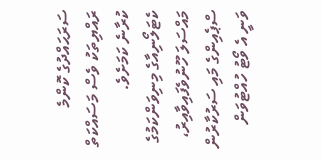ސަރަޙައްދުގެ ކޮންމެ ރައްޔިތަކު ވެސް މަސައްކަތް ކުރާނެ ކަމަށެވެ.
ކެޓަލޯނިއާގެ މިނިވަންކަމުގެ މައްސަލަ ހޫނުވެފައިވާއިރު، ސްޕެއިންގެ މައި ސަރުކާރުން ވަނީ އެ ވޯޓު ހުއްޓުވަން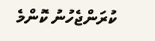ކުރަންޖެހުނު ކޮންމެ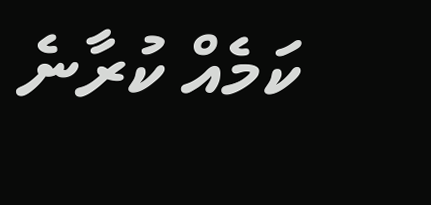ކަމެއް ކުރާނެ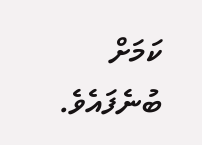ކަމަށް ބުނެފައެވެ.